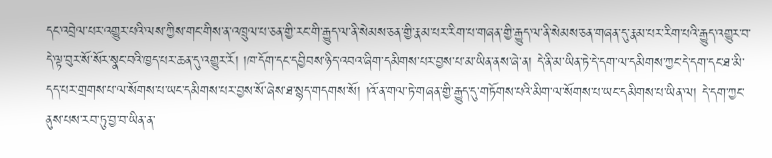དང་འབྲེལ་པར་འགྱུར་པའི་ལས་ཀྱིས་གང་གིས་ན་འཁྲུལ་པ་ཅན་གྱི་རང་གི་རྒྱུད་ལ་ནི་སེམས་ཅན་གྱི་རྣམ་པར་རིག་པ་གཞན་གྱི་རྒྱུད་ལ་ནི་སེམས་ཅན་གཞན་དུ་རྣམ་པར་རིག་པའི་རྒྱུད་འགྱུར་བ་དེ་ལྟ་བུར་སོ་སོར་སྣང་བའི་ཁྱད་པར་ཆན་དུ་འགྱུར་རོ། །ཁ་དོག་དང་དབྱིབས་ཉིད་འབའ་ཞིག་དམིགས་པར་བྱས་པ་མ་ཡིན་ནས་ཞེ་ན། དེ་ནི་མ་ཡིན་ཏེ་དེ་དག་ལ་དམིགས་ཀྱང་དེ་དག་དང་ཐ་མི་དད་པར་གྲགས་པ་ལ་སོགས་པ་ཡང་དམིགས་པར་བྱས་སོ་ཞེས་ཐ་སྙད་གདགས་སོ། །འོ་ན་གལ་ཏེ་གཞན་གྱི་རྒྱུད་དུ་གཏོགས་པའི་མིག་ལ་སོགས་པ་ཡང་དམིགས་པ་ཡིན་ལ། དེ་དག་ཀྱང་ནུས་པས་རབ་ཏུ་བྱ་བ་ཡིན་ན་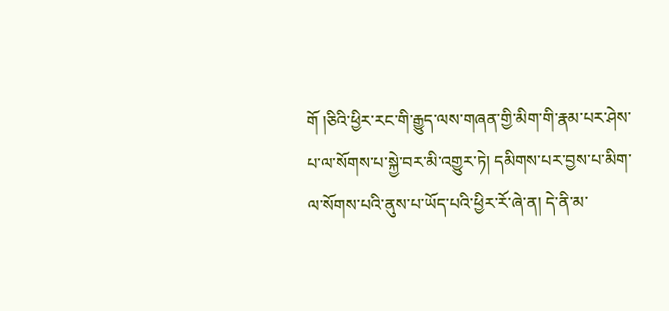གོ །ཅིའི་ཕྱིར་རང་གི་རྒྱུད་ལས་གཞན་གྱི་མིག་གི་རྣམ་པར་ཤེས་པ་ལ་སོགས་པ་སྐྱེ་བར་མི་འགྱུར་ཏེ། དམིགས་པར་བྱས་པ་མིག་ལ་སོགས་པའི་ནུས་པ་ཡོད་པའི་ཕྱིར་རོ་ཞེ་ན། དེ་ནི་མ་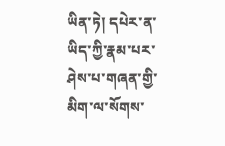ཡིན་ཏེ། དཔེར་ན་ཡིད་ཀྱི་རྣམ་པར་ཤེས་པ་གཞན་གྱི་མིག་ལ་སོགས་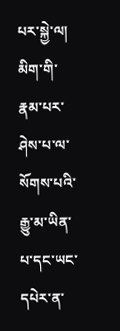པར་སྐྱེ་ལ། མིག་གི་རྣམ་པར་ཤེས་པ་ལ་སོགས་པའི་རྒྱུ་མ་ཡིན་པ་དང་ཡང་དཔེར་ན་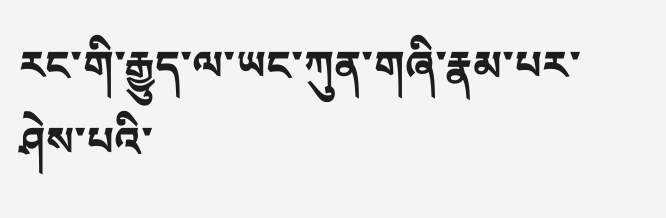རང་གི་རྒྱུད་ལ་ཡང་ཀུན་གཞི་རྣམ་པར་ཤེས་པའི་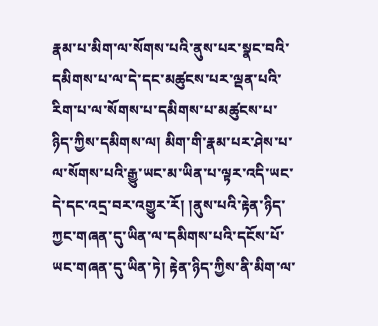རྣམ་པ་མིག་ལ་སོགས་པའི་ནུས་པར་སྣང་བའི་དམིགས་པ་ལ་དེ་དང་མཚུངས་པར་ལྡན་པའི་རིག་པ་ལ་སོགས་པ་དམིགས་པ་མཚུངས་པ་ཉིད་ཀྱིས་དམིགས་ལ། མིག་གི་རྣམ་པར་ཤེས་པ་ལ་སོགས་པའི་རྒྱུ་ཡང་མ་ཡིན་པ་ལྟར་འདི་ཡང་དེ་དང་འདྲ་བར་འགྱུར་རོ། །ནུས་པའི་རྟེན་ཉིད་ཀྱང་གཞན་དུ་ཡིན་ལ་དམིགས་པའི་དངོས་པོ་ཡང་གཞན་དུ་ཡིན་ཏེ། རྟེན་ཉིད་ཀྱིས་ནི་མིག་ལ་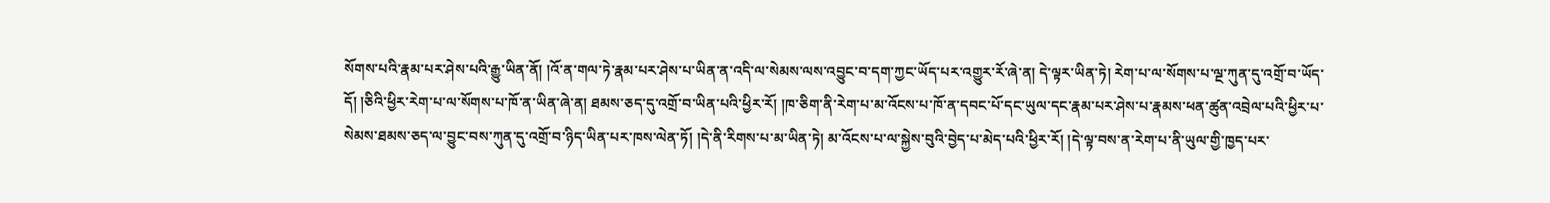སོགས་པའི་རྣམ་པར་ཤེས་པའི་རྒྱུ་ཡིན་ནོ། །འོ་ན་གལ་ཏེ་རྣམ་པར་ཤེས་པ་ཡིན་ན་འདི་ལ་སེམས་ལས་འབྱུང་བ་དག་ཀྱང་ཡོད་པར་འགྱུར་རོ་ཞེ་ན། དེ་ལྟར་ཡིན་ཏེ། རེག་པ་ལ་སོགས་པ་ལྔ་ཀུན་དུ་འགྲོ་བ་ཡོད་དོ། །ཅིའི་ཕྱིར་རེག་པ་ལ་སོགས་པ་ཁོ་ན་ཡིན་ཞེ་ན། ཐམས་ཅད་དུ་འགྲོ་བ་ཡིན་པའི་ཕྱིར་རོ། །ཁ་ཅིག་ནི་རེག་པ་མ་འོངས་པ་ཁོ་ན་དབང་པོ་དང་ཡུལ་དང་རྣམ་པར་ཤེས་པ་རྣམས་ཕན་ཚུན་འབྲེལ་པའི་ཕྱིར་པ་སེམས་ཐམས་ཅད་ལ་བྱུང་བས་ཀུན་དུ་འགྲོ་བ་ཉིད་ཡིན་པར་ཁས་ལེན་ཏོ། །དེ་ནི་རིགས་པ་མ་ཡིན་ཏེ། མ་འོངས་པ་ལ་སྐྱེས་བུའི་བྱེད་པ་མེད་པའི་ཕྱིར་རོ། །དེ་ལྟ་བས་ན་རེག་པ་ནི་ཡུལ་གྱི་ཁྱད་པར་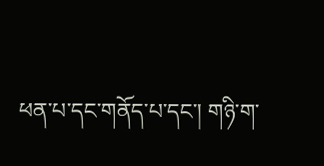ཕན་པ་དང་གནོད་པ་དང་། གཉི་ག་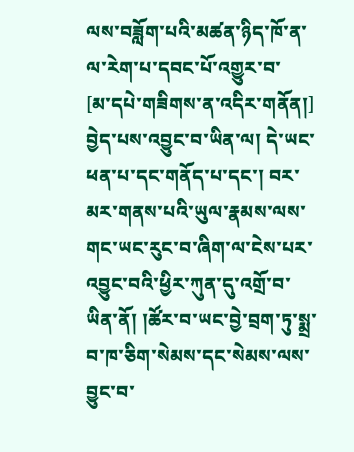ལས་བཟློག་པའི་མཚན་ཉིད་ཁོ་ན་ལ་རེག་པ་དབང་པོ་འགྱུར་བ་
[མ་དཔེ་གཟིགས་ན་འདིར་གནོན།]
བྱེད་པས་འབྱུང་བ་ཡིན་ལ། དེ་ཡང་ཕན་པ་དང་གནོད་པ་དང་། བར་མར་གནས་པའི་ཡུལ་རྣམས་ལས་གང་ཡང་རུང་བ་ཞིག་ལ་ངེས་པར་འབྱུང་བའི་ཕྱིར་ཀུན་དུ་འགྲོ་བ་ཡིན་ནོ། །ཚོར་བ་ཡང་བྱེ་བྲག་ཏུ་སྨྲ་བ་ཁ་ཅིག་སེམས་དང་སེམས་ལས་བྱུང་བ་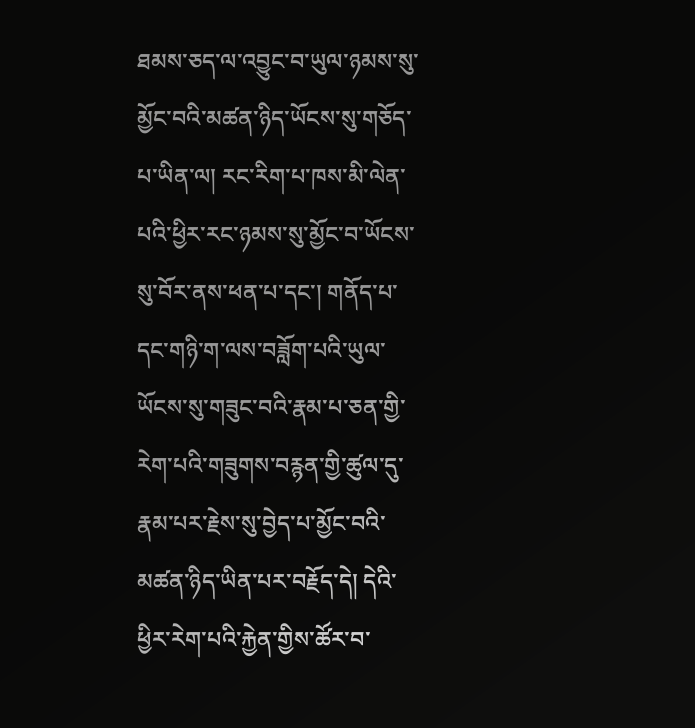ཐམས་ཅད་ལ་འབྱུང་བ་ཡུལ་ཉམས་སུ་མྱོང་བའི་མཚན་ཉིད་ཡོངས་སུ་གཅོད་པ་ཡིན་ལ། རང་རིག་པ་ཁས་མི་ལེན་པའི་ཕྱིར་རང་ཉམས་སུ་མྱོང་བ་ཡོངས་སུ་བོར་ནས་ཕན་པ་དང་། གནོད་པ་དང་གཉི་ག་ལས་བཟློག་པའི་ཡུལ་ཡོངས་སུ་གཟུང་བའི་རྣམ་པ་ཅན་གྱི་རེག་པའི་གཟུགས་བརྙན་གྱི་ཚུལ་དུ་རྣམ་པར་རྗེས་སུ་བྱེད་པ་མྱོང་བའི་མཚན་ཉིད་ཡིན་པར་བརྗོད་དེ། དེའི་ཕྱིར་རེག་པའི་རྐྱེན་གྱིས་ཚོར་བ་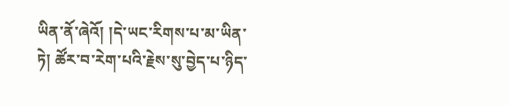ཡིན་ནོ་ཞེའོ། །དེ་ཡང་རིགས་པ་མ་ཡིན་ཏེ། ཚོར་བ་རེག་པའི་རྗེས་སུ་བྱེད་པ་ཉིད་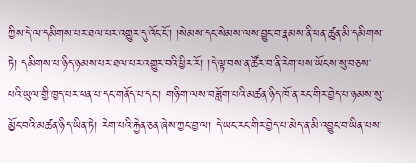ཀྱིས་དེ་ལ་དམིགས་པར་ཐལ་པར་འགྱུར་དུ་འོང་ངོ་། །སེམས་དང་སེམས་ལས་བྱུང་བ་རྣམས་ནི་ཕན་ཚུན་མི་དམིགས་ཏེ། དམིགས་པ་ཉིད་ཉམས་པར་ཐལ་པར་འགྱུར་བའི་ཕྱིར་རོ། །དེ་ལྟ་བས་ན་ཚོར་བ་ནི་རེག་པས་ཡོངས་སུ་བཅས་པའི་ཡུལ་གྱི་ཁྱད་པར་ཕན་པ་དང་གནོད་པ་དང་། གཉི་ག་ལས་བཟློག་པའི་མཚན་ཉིད་ཁོ་ན་རང་གིར་བྱེད་པ་ཉམས་སུ་མྱོང་བའི་མཚན་ཉིད་ཡིན་ཏེ། རེག་པའི་རྐྱེན་ཅན་ཞེས་ཀྱང་བྱ་ལ། དེ་ཡང་རང་གིར་བྱེད་པ་མེད་ན་མི་འབྱུང་བ་ཡིན་པས་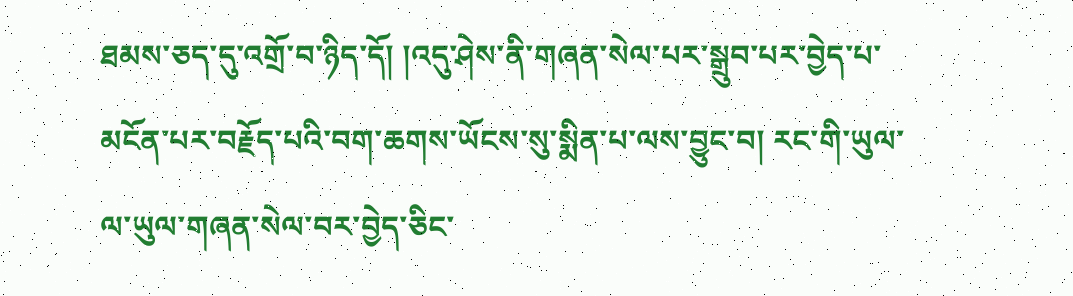ཐམས་ཅད་དུ་འགྲོ་བ་ཉིད་དོ། །འདུ་ཤེས་ནི་གཞན་སེལ་པར་སྒྲུབ་པར་བྱེད་པ་མངོན་པར་བརྗོད་པའི་བག་ཆགས་ཡོངས་སུ་སྨིན་པ་ལས་བྱུང་བ། རང་གི་ཡུལ་ལ་ཡུལ་གཞན་སེལ་བར་བྱེད་ཅིང་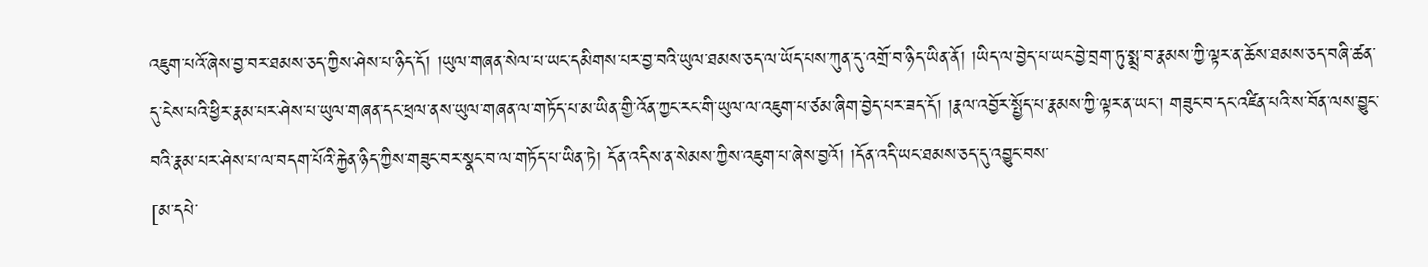འཇུག་པའོ་ཞེས་བྱ་བར་ཐམས་ཅད་ཀྱིས་ཤེས་པ་ཉིད་དོ། །ཡུལ་གཞན་སེལ་པ་ཡང་དམིགས་པར་བྱ་བའི་ཡུལ་ཐམས་ཅད་ལ་ཡོད་པས་ཀུན་དུ་འགྲོ་བ་ཉིད་ཡིན་ནོ། །ཡིད་ལ་བྱེད་པ་ཡང་བྱེ་བྲག་ཏུ་སྨྲ་བ་རྣམས་ཀྱི་ལྟར་ན་ཆོས་ཐམས་ཅད་བཞི་ཚན་དུ་ངེས་པའི་ཕྱིར་རྣམ་པར་ཤེས་པ་ཡུལ་གཞན་དང་ཕྲལ་ནས་ཡུལ་གཞན་ལ་གཏོད་པ་མ་ཡིན་གྱི་འོན་ཀྱང་རང་གི་ཡུལ་ལ་འཇུག་པ་ཙམ་ཞིག་བྱེད་པར་ཟད་དོ། །རྣལ་འབྱོར་སྤྱོད་པ་རྣམས་ཀྱི་ལྟར་ན་ཡང་། གཟུང་བ་དང་འཛིན་པའི་ས་བོན་ལས་བྱུང་བའི་རྣམ་པར་ཤེས་པ་ལ་བདག་པོའི་རྐྱེན་ཉིད་ཀྱིས་གཟུང་བར་སྣང་བ་ལ་གཏོད་པ་ཡིན་ཏེ། དོན་འདིས་ན་སེམས་ཀྱིས་འཇུག་པ་ཞེས་བྱའོ། །དོན་འདི་ཡང་ཐམས་ཅད་དུ་འབྱུང་བས་
[མ་དཔེ་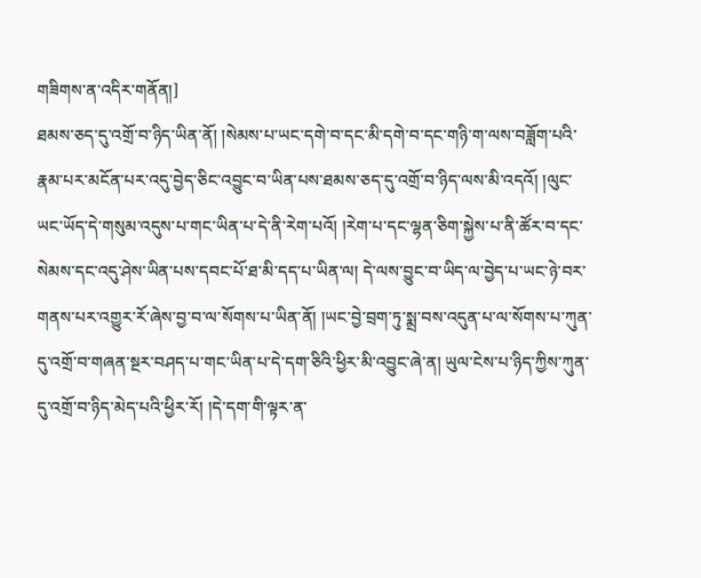གཟིགས་ན་འདིར་གནོན།]
ཐམས་ཅད་དུ་འགྲོ་བ་ཉིད་ཡིན་ནོ། །སེམས་པ་ཡང་དགེ་བ་དང་མི་དགེ་བ་དང་གཉི་ག་ལས་བཟློག་པའི་རྣམ་པར་མངོན་པར་འདུ་བྱེད་ཅིང་འབྱུང་བ་ཡིན་པས་ཐམས་ཅད་དུ་འགྲོ་བ་ཉིད་ལས་མི་འདའོ། །ལུང་ཡང་ཡོད་དེ་གསུམ་འདུས་པ་གང་ཡིན་པ་དེ་ནི་རེག་པའོ། །རེག་པ་དང་ལྷན་ཅིག་སྐྱེས་པ་ནི་ཚོར་བ་དང་སེམས་དང་འདུ་ཤེས་ཡིན་པས་དབང་པོ་ཐ་མི་དད་པ་ཡིན་ལ། དེ་ལས་བྱུང་བ་ཡིད་ལ་བྱེད་པ་ཡང་ཉེ་བར་གནས་པར་འགྱུར་རོ་ཞེས་བྱ་བ་ལ་སོགས་པ་ཡིན་ནོ། །ཡང་བྱེ་བྲག་ཏུ་སྨྲ་བས་འདུན་པ་ལ་སོགས་པ་ཀུན་དུ་འགྲོ་བ་གཞན་སྔར་བཤད་པ་གང་ཡིན་པ་དེ་དག་ཅིའི་ཕྱིར་མི་འབྱུང་ཞེ་ན། ཡུལ་ངེས་པ་ཉིད་ཀྱིས་ཀུན་དུ་འགྲོ་བ་ཉིད་མེད་པའི་ཕྱིར་རོ། །དེ་དག་གི་ལྟར་ན་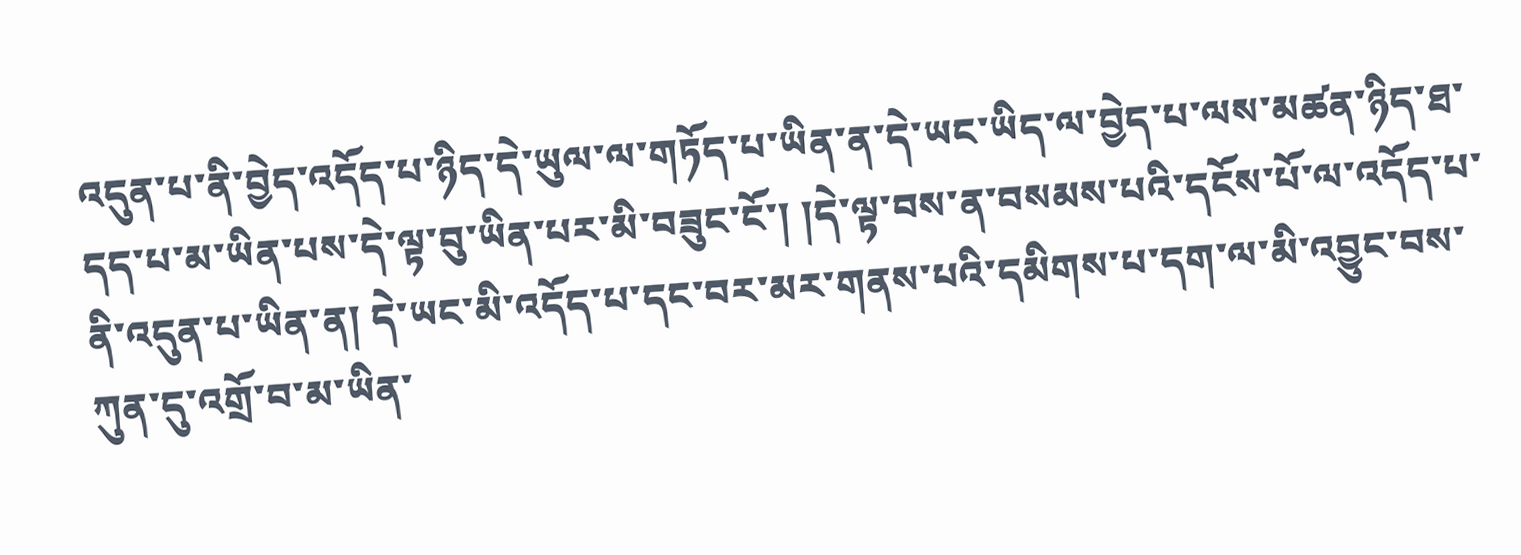འདུན་པ་ནི་བྱེད་འདོད་པ་ཉིད་དེ་ཡུལ་ལ་གཏོད་པ་ཡིན་ན་དེ་ཡང་ཡིད་ལ་བྱེད་པ་ལས་མཚན་ཉིད་ཐ་དད་པ་མ་ཡིན་པས་དེ་ལྟ་བུ་ཡིན་པར་མི་བཟུང་ངོ་། །དེ་ལྟ་བས་ན་བསམས་པའི་དངོས་པོ་ལ་འདོད་པ་ནི་འདུན་པ་ཡིན་ན། དེ་ཡང་མི་འདོད་པ་དང་བར་མར་གནས་པའི་དམིགས་པ་དག་ལ་མི་འབྱུང་བས་ཀུན་དུ་འགྲོ་བ་མ་ཡིན་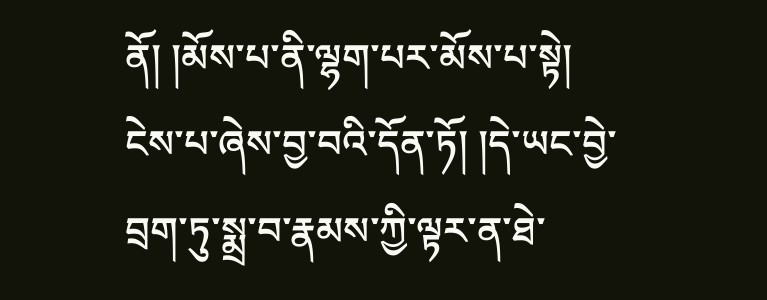ནོ། །མོས་པ་ནི་ལྷག་པར་མོས་པ་སྟེ། ངེས་པ་ཞེས་བྱ་བའི་དོན་ཏོ། །དེ་ཡང་བྱེ་བྲག་ཏུ་སྨྲ་བ་རྣམས་ཀྱི་ལྟར་ན་ཐེ་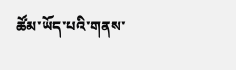ཚོམ་ཡོད་པའི་གནས་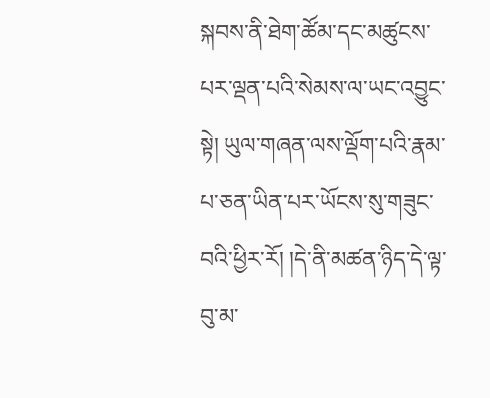སྐབས་ནི་ཐེག་ཚོམ་དང་མཚུངས་པར་ལྡན་པའི་སེམས་ལ་ཡང་འབྱུང་སྟེ། ཡུལ་གཞན་ལས་ལྡོག་པའི་རྣམ་པ་ཅན་ཡིན་པར་ཡོངས་སུ་གཟུང་བའི་ཕྱིར་རོ། །དེ་ནི་མཚན་ཉིད་དེ་ལྟ་བུ་མ་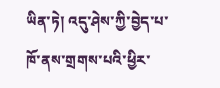ཡིན་ཏེ། འདུ་ཤེས་ཀྱི་བྱེད་པ་ཁོ་ནས་གྲགས་པའི་ཕྱིར་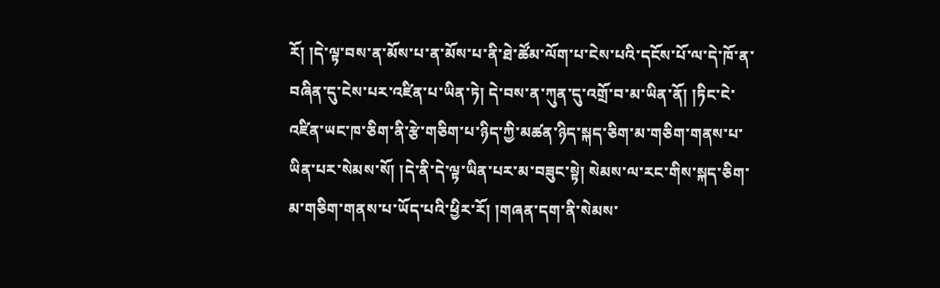རོ། །དེ་ལྟ་བས་ན་མོས་པ་ན་མོས་པ་ནི་ཐེ་ཚོམ་ལོག་པ་ངེས་པའི་དངོས་པོ་ལ་དེ་ཁོ་ན་བཞིན་དུ་ངེས་པར་འཛིན་པ་ཡིན་ཏེ། དེ་བས་ན་ཀུན་དུ་འགྲོ་བ་མ་ཡིན་ནོ། །ཏིང་ངེ་འཛིན་ཡང་ཁ་ཅིག་ནི་རྩེ་གཅིག་པ་ཉིད་ཀྱི་མཚན་ཉིད་སྐད་ཅིག་མ་གཅིག་གནས་པ་ཡིན་པར་སེམས་སོ། །དེ་ནི་དེ་ལྟ་ཡིན་པར་མ་བཟུང་སྟེ། སེམས་ལ་རང་གིས་སྐད་ཅིག་མ་གཅིག་གནས་པ་ཡོད་པའི་ཕྱིར་རོ། །གཞན་དག་ནི་སེམས་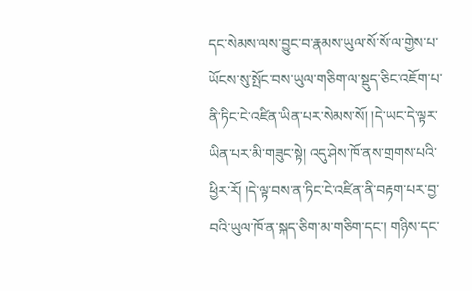དང་སེམས་ལས་བྱུང་བ་རྣམས་ཡུལ་སོ་སོ་ལ་གྱེས་པ་ཡོངས་སུ་སྤོང་བས་ཡུལ་གཅིག་ལ་སྡུད་ཅིང་འཇོག་པ་ནི་ཏིང་ངེ་འཛིན་ཡིན་པར་སེམས་སོ། །དེ་ཡང་དེ་ལྟར་ཡིན་པར་མི་གཟུང་སྟེ། འདུ་ཤེས་ཁོ་ནས་གྲགས་པའི་ཕྱིར་རོ། །དེ་ལྟ་བས་ན་ཏིང་ངེ་འཛིན་ནི་བརྟག་པར་བྱ་བའི་ཡུལ་ཁོ་ན་སྐད་ཅིག་མ་གཅིག་དང་། གཉིས་དང་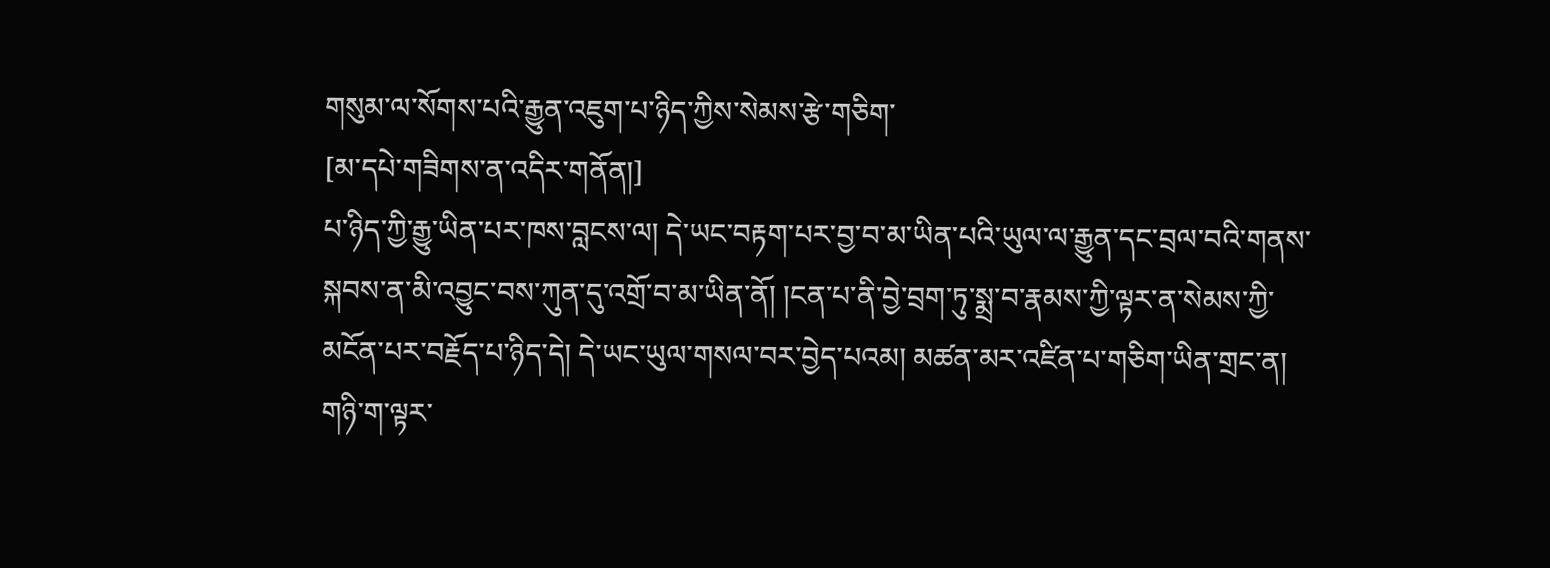གསུམ་ལ་སོགས་པའི་རྒྱུན་འཇུག་པ་ཉིད་ཀྱིས་སེམས་རྩེ་གཅིག་
[མ་དཔེ་གཟིགས་ན་འདིར་གནོན།]
པ་ཉིད་ཀྱི་རྒྱུ་ཡིན་པར་ཁས་བླངས་ལ། དེ་ཡང་བརྟག་པར་བྱ་བ་མ་ཡིན་པའི་ཡུལ་ལ་རྒྱུན་དང་བྲལ་བའི་གནས་སྐབས་ན་མི་འབྱུང་བས་ཀུན་དུ་འགྲོ་བ་མ་ཡིན་ནོ། །ངན་པ་ནི་བྱེ་བྲག་ཏུ་སྨྲ་བ་རྣམས་ཀྱི་ལྟར་ན་སེམས་ཀྱི་མངོན་པར་བརྗོད་པ་ཉིད་དེ། དེ་ཡང་ཡུལ་གསལ་བར་བྱེད་པའམ། མཚན་མར་འཛིན་པ་གཅིག་ཡིན་གྲང་ན། གཉི་ག་ལྟར་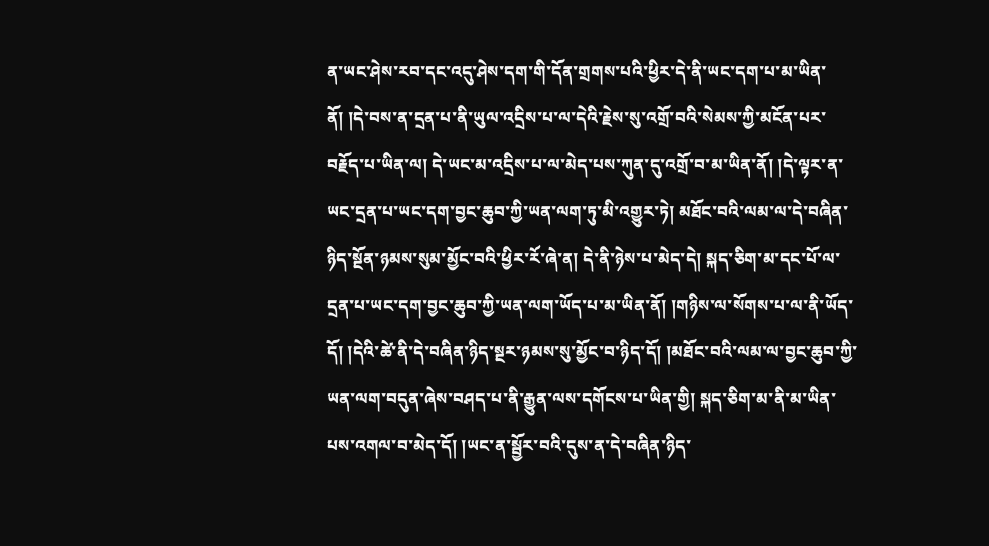ན་ཡང་ཤེས་རབ་དང་འདུ་ཤེས་དག་གི་དོན་གྲགས་པའི་ཕྱིར་དེ་ནི་ཡང་དག་པ་མ་ཡིན་ནོ། །དེ་བས་ན་དྲན་པ་ནི་ཡུལ་འདྲིས་པ་ལ་དེའི་རྗེས་སུ་འགྲོ་བའི་སེམས་ཀྱི་མངོན་པར་བརྗོད་པ་ཡིན་ལ། དེ་ཡང་མ་འདྲིས་པ་ལ་མེད་པས་ཀུན་དུ་འགྲོ་བ་མ་ཡིན་ནོ། །དེ་ལྟར་ན་ཡང་དྲན་པ་ཡང་དག་བྱང་ཆུབ་ཀྱི་ཡན་ལག་ཏུ་མི་འགྱུར་ཏེ། མཐོང་བའི་ལམ་ལ་དེ་བཞིན་ཉིད་སྔོན་ཉམས་སུམ་མྱོང་བའི་ཕྱིར་རོ་ཞེ་ན། དེ་ནི་ཉེས་པ་མེད་དེ། སྐད་ཅིག་མ་དང་པོ་ལ་དྲན་པ་ཡང་དག་བྱང་ཆུབ་ཀྱི་ཡན་ལག་ཡོད་པ་མ་ཡིན་ནོ། །གཉིས་ལ་སོགས་པ་ལ་ནི་ཡོད་དོ། །དེའི་ཚེ་ནི་དེ་བཞིན་ཉིད་སྔར་ཉམས་སུ་མྱོང་བ་ཉིད་དོ། །མཐོང་བའི་ལམ་ལ་བྱང་ཆུབ་ཀྱི་ཡན་ལག་བདུན་ཞེས་བཤད་པ་ནི་རྒྱུན་ལས་དགོངས་པ་ཡིན་གྱི། སྐད་ཅིག་མ་ནི་མ་ཡིན་པས་འགལ་བ་མེད་དོ། །ཡང་ན་སྦྱོར་བའི་དུས་ན་དེ་བཞིན་ཉིད་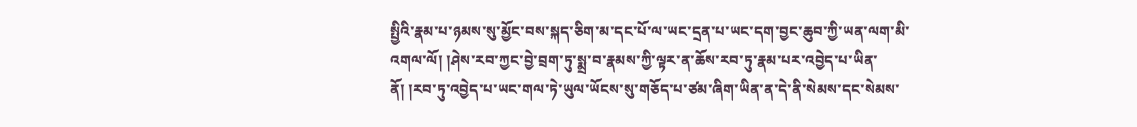སྤྱིའི་རྣམ་པ་ཉམས་སུ་མྱོང་བས་སྐད་ཅིག་མ་དང་པོ་ལ་ཡང་དྲན་པ་ཡང་དག་བྱང་ཆུབ་ཀྱི་ཡན་ལག་མི་འགལ་ལོ། །ཤེས་རབ་ཀྱང་བྱེ་བྲག་ཏུ་སྨྲ་བ་རྣམས་ཀྱི་ལྟར་ན་ཆོས་རབ་ཏུ་རྣམ་པར་འབྱེད་པ་ཡིན་ནོ། །རབ་ཏུ་འབྱེད་པ་ཡང་གལ་ཏེ་ཡུལ་ཡོངས་སུ་གཅོད་པ་ཙམ་ཞིག་ཡིན་ན་དེ་ནི་སེམས་དང་སེམས་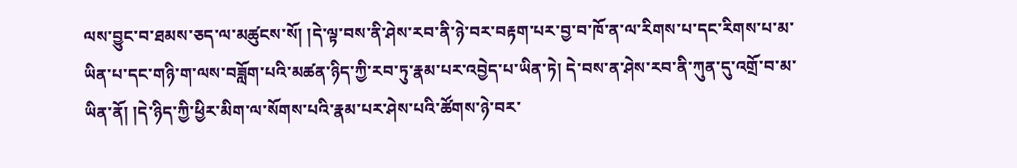ལས་བྱུང་བ་ཐམས་ཅད་ལ་མཚུངས་སོ། །དེ་ལྟ་བས་ནི་ཤེས་རབ་ནི་ཉེ་བར་བརྟག་པར་བྱ་བ་ཁོ་ན་ལ་རིགས་པ་དང་རིགས་པ་མ་ཡིན་པ་དང་གཉི་ག་ལས་བཟློག་པའི་མཚན་ཉིད་ཀྱི་རབ་ཏུ་རྣམ་པར་འབྱེད་པ་ཡིན་ཏེ། དེ་བས་ན་ཤེས་རབ་ནི་ཀུན་དུ་འགྲོ་བ་མ་ཡིན་ནོ། །དེ་ཉིད་ཀྱི་ཕྱིར་མིག་ལ་སོགས་པའི་རྣམ་པར་ཤེས་པའི་ཚོགས་ཉེ་བར་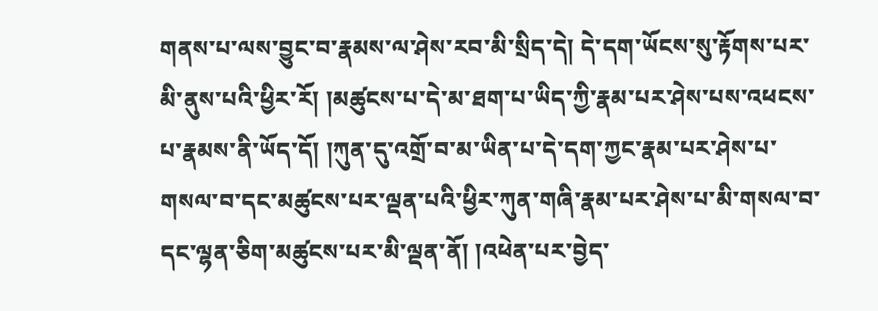གནས་པ་ལས་བྱུང་བ་རྣམས་ལ་ཤེས་རབ་མི་སྲིད་དེ། དེ་དག་ཡོངས་སུ་རྟོགས་པར་མི་ནུས་པའི་ཕྱིར་རོ། །མཚུངས་པ་དེ་མ་ཐག་པ་ཡིད་ཀྱི་རྣམ་པར་ཤེས་པས་འཕངས་པ་རྣམས་ནི་ཡོད་དོ། །ཀུན་དུ་འགྲོ་བ་མ་ཡིན་པ་དེ་དག་ཀྱང་རྣམ་པར་ཤེས་པ་གསལ་བ་དང་མཚུངས་པར་ལྡན་པའི་ཕྱིར་ཀུན་གཞི་རྣམ་པར་ཤེས་པ་མི་གསལ་བ་དང་ལྷན་ཅིག་མཚུངས་པར་མི་ལྡན་ནོ། །འཕེན་པར་བྱེད་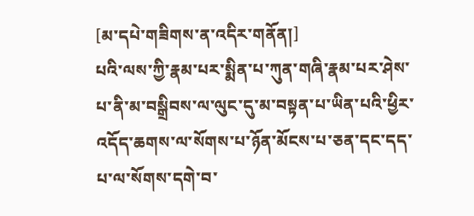[མ་དཔེ་གཟིགས་ན་འདིར་གནོན།]
པའི་ལས་ཀྱི་རྣམ་པར་སྨིན་པ་ཀུན་གཞི་རྣམ་པར་ཤེས་པ་ནི་མ་བསྒྲིབས་ལ་ལུང་དུ་མ་བསྟན་པ་ཡིན་པའི་ཕྱིར་འདོད་ཆགས་ལ་སོགས་པ་ཉོན་མོངས་པ་ཅན་དང་དད་པ་ལ་སོགས་དགེ་བ་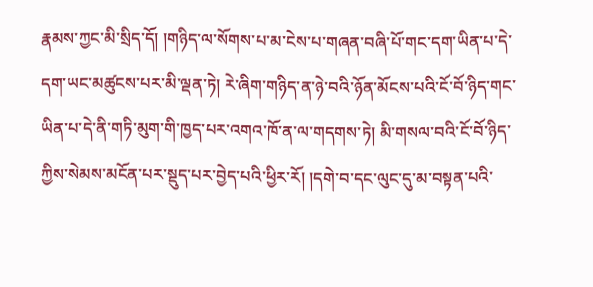རྣམས་ཀྱང་མི་སྲིད་དོ། །གཉིད་ལ་སོགས་པ་མ་ངེས་པ་གཞན་བཞི་པོ་གང་དག་ཡིན་པ་དེ་དག་ཡང་མཚུངས་པར་མི་ལྡན་ཏེ། རེ་ཞིག་གཉིད་ན་ཉེ་བའི་ཉོན་མོངས་པའི་ངོ་བོ་ཉིད་གང་ཡིན་པ་དེ་ནི་གཏི་མུག་གི་ཁྱད་པར་འགའ་ཁོ་ན་ལ་གདགས་ཏེ། མི་གསལ་བའི་ངོ་བོ་ཉིད་ཀྱིས་སེམས་མངོན་པར་སྡུད་པར་བྱེད་པའི་ཕྱིར་རོ། །དགེ་བ་དང་ལུང་དུ་མ་བསྟན་པའི་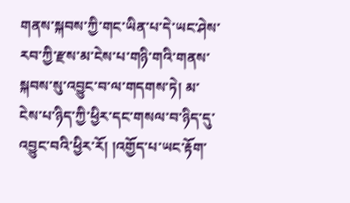གནས་སྐབས་ཀྱི་གང་ཡིན་པ་དེ་ཡང་ཤེས་རབ་ཀྱི་རྫས་མ་ངེས་པ་གཉི་གའི་གནས་སྐབས་སུ་འབྱུང་བ་ལ་གདགས་ཏེ། མ་ངེས་པ་ཉིད་ཀྱི་ཕྱིར་དང་གསལ་བ་ཉིད་དུ་འབྱུང་བའི་ཕྱིར་རོ། །འགྱོད་པ་ཡང་རྟོག་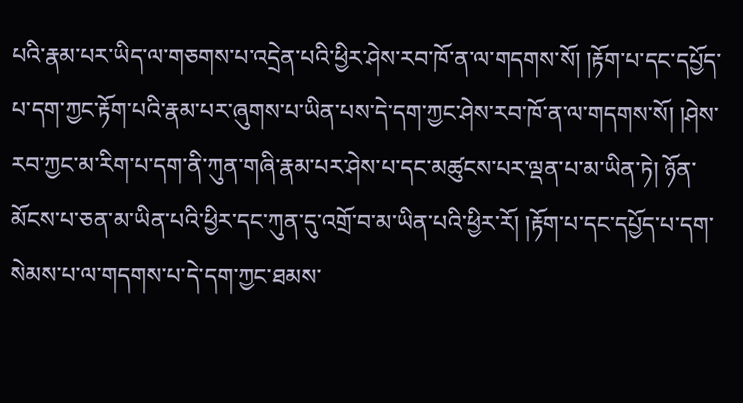པའི་རྣམ་པར་ཡིད་ལ་གཅགས་པ་འདྲེན་པའི་ཕྱིར་ཤེས་རབ་ཁོ་ན་ལ་གདགས་སོ། །རྟོག་པ་དང་དཔྱོད་པ་དག་ཀྱང་རྟོག་པའི་རྣམ་པར་ཞུགས་པ་ཡིན་པས་དེ་དག་ཀྱང་ཤེས་རབ་ཁོ་ན་ལ་གདགས་སོ། །ཤེས་རབ་ཀྱང་མ་རིག་པ་དག་ནི་ཀུན་གཞི་རྣམ་པར་ཤེས་པ་དང་མཚུངས་པར་ལྡན་པ་མ་ཡིན་ཏེ། ཉོན་མོངས་པ་ཅན་མ་ཡིན་པའི་ཕྱིར་དང་ཀུན་དུ་འགྲོ་བ་མ་ཡིན་པའི་ཕྱིར་རོ། །རྟོག་པ་དང་དཔྱོད་པ་དག་སེམས་པ་ལ་གདགས་པ་དེ་དག་ཀྱང་ཐམས་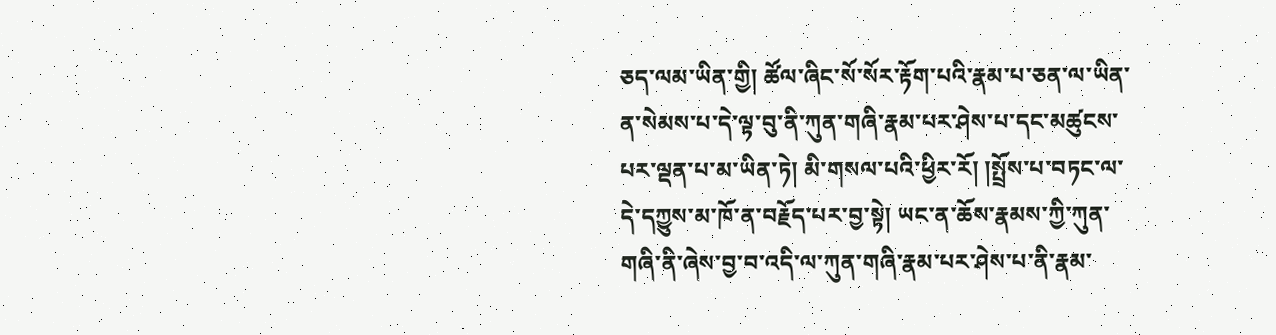ཅད་ལམ་ཡིན་གྱི། ཚོལ་ཞིང་སོ་སོར་རྟོག་པའི་རྣམ་པ་ཅན་ལ་ཡིན་ན་སེམས་པ་དེ་ལྟ་བུ་ནི་ཀུན་གཞི་རྣམ་པར་ཤེས་པ་དང་མཚུངས་པར་ལྡན་པ་མ་ཡིན་ཏེ། མི་གསལ་པའི་ཕྱིར་རོ། །སྤྲོས་པ་བཏང་ལ་དེ་དཀྱུས་མ་ཁོ་ན་བརྗོད་པར་བྱ་སྟེ། ཡང་ན་ཆོས་རྣམས་ཀྱི་ཀུན་གཞི་ནི་ཞེས་བྱ་བ་འདི་ལ་ཀུན་གཞི་རྣམ་པར་ཤེས་པ་ནི་རྣམ་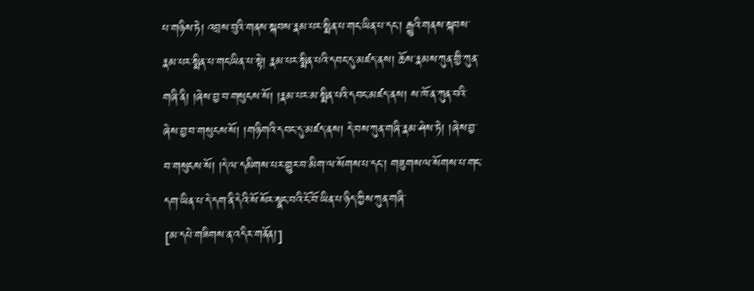པ་གཉིས་ཏེ། འབྲས་བུའི་གནས་སྐབས་རྣམ་པར་སྨིན་པ་གང་ཡིན་པ་དང་། རྒྱུའི་གནས་སྐབས་རྣམ་པར་སྨིན་པ་གང་ཡིན་པ་སྟེ། རྣམ་པར་སྨིན་པའི་དབང་དུ་མཛད་ནས། ཆོས་རྣམས་ཀུན་གྱི་ཀུན་གཞི་ནི། །ཞེས་བྱ་བ་གསུངས་སོ། །རྣམ་པར་མ་སྨིན་པའི་དབང་མཛད་ནས། ས་ཁོ་ན་ཀུན་བའི་ཞེས་བྱ་བ་གསུངས་སོ། །གཉི་གའི་དབང་དུ་མཛད་ནས། དེ་བས་ཀུན་གཞི་རྣམ་ཤེས་ཏེ། །ཞེས་བྱ་བ་གསུངས་སོ། །དེ་ལ་དམིགས་པར་གྱུར་བ་མིག་ལ་སོགས་པ་དང་། གཟུགས་ལ་སོགས་པ་གང་དག་ཡིན་པ་དེ་དག་ནི་དེའི་སོ་སོར་སྣང་བའི་ངོ་བོ་ཡིན་པ་ཉིད་ཀྱིས་ཀུན་གཞི་
[མ་དཔེ་གཟིགས་ན་འདིར་གནོན།]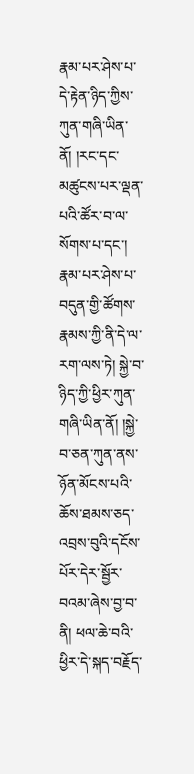རྣམ་པར་ཤེས་པ་དེ་རྟེན་ཉིད་ཀྱིས་ཀུན་གཞི་ཡིན་ནོ། །རང་དང་མཚུངས་པར་ལྡན་པའི་ཚོར་བ་ལ་སོགས་པ་དང་། རྣམ་པར་ཤེས་པ་བདུན་གྱི་ཚོགས་རྣམས་ཀྱི་ནི་དེ་ལ་རག་ལས་ཏེ། སྐྱེ་བ་ཉིད་ཀྱི་ཕྱིར་ཀུན་གཞི་ཡིན་ནོ། །སྐྱེ་བ་ཅན་ཀུན་ནས་ཉོན་མོངས་པའི་ཆོས་ཐམས་ཅད་འབྲས་བུའི་དངོས་པོར་དེར་སྦྱོར་བའམ་ཞེས་བྱ་བ་ནི། ཕལ་ཆེ་བའི་ཕྱིར་དེ་སྐད་བརྗོད་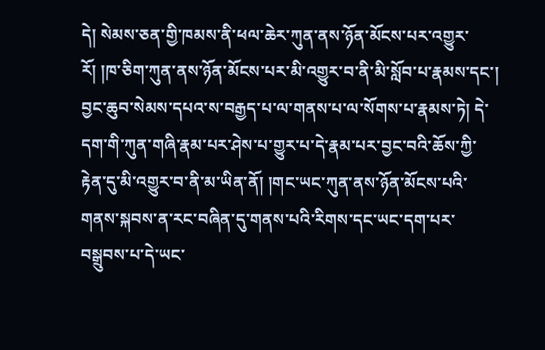དེ། སེམས་ཅན་གྱི་ཁམས་ནི་ཕལ་ཆེར་ཀུན་ནས་ཉོན་མོངས་པར་འགྱུར་རོ། །ཁ་ཅིག་ཀུན་ནས་ཉོན་མོངས་པར་མི་འགྱུར་བ་ནི་མི་སློབ་པ་རྣམས་དང་། བྱང་ཆུབ་སེམས་དཔའ་ས་བརྒྱད་པ་ལ་གནས་པ་ལ་སོགས་པ་རྣམས་ཏེ། དེ་དག་གི་ཀུན་གཞི་རྣམ་པར་ཤེས་པ་གྱུར་པ་དེ་རྣམ་པར་བྱང་བའི་ཆོས་ཀྱི་རྟེན་དུ་མི་འགྱུར་བ་ནི་མ་ཡིན་ནོ། །གང་ཡང་ཀུན་ནས་ཉོན་མོངས་པའི་གནས་སྐབས་ན་རང་བཞིན་དུ་གནས་པའི་རིགས་དང་ཡང་དག་པར་བསྒྲུབས་པ་དེ་ཡང་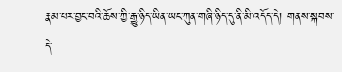རྣམ་པར་བྱང་བའི་ཆོས་ཀྱི་རྒྱུ་ཉིད་ཡིན་ཡང་ཀུན་གཞི་ཉིད་དུ་ནི་མི་འདོད་དེ། གནས་སྐབས་དེ་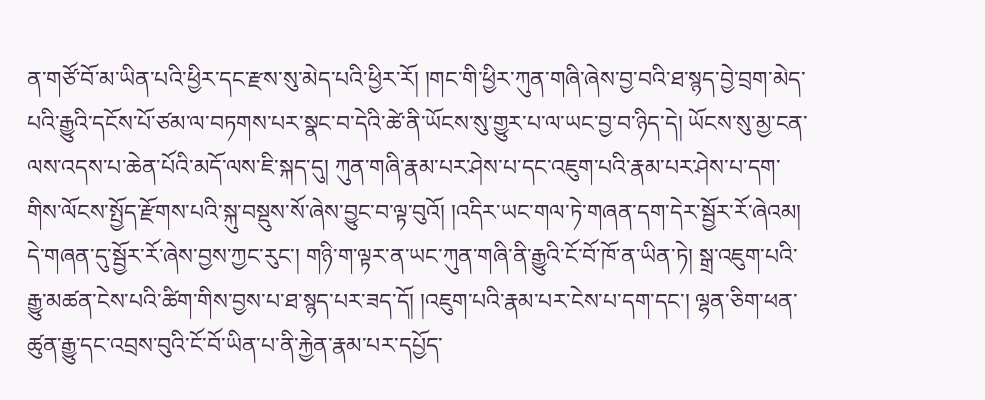ན་གཙོ་བོ་མ་ཡིན་པའི་ཕྱིར་དང་རྫས་སུ་མེད་པའི་ཕྱིར་རོ། །གང་གི་ཕྱིར་ཀུན་གཞི་ཞེས་བྱ་བའི་ཐ་སྙད་བྱེ་བྲག་མེད་པའི་རྒྱུའི་དངོས་པོ་ཙམ་ལ་བཏགས་པར་སྣང་བ་དེའི་ཚེ་ནི་ཡོངས་སུ་གྱུར་པ་ལ་ཡང་བྱ་བ་ཉིད་དེ། ཡོངས་སུ་མྱ་ངན་ལས་འདས་པ་ཆེན་པོའི་མདོ་ལས་ཇི་སྐད་དུ། ཀུན་གཞི་རྣམ་པར་ཤེས་པ་དང་འཇུག་པའི་རྣམ་པར་ཤེས་པ་དག་གིས་ལོངས་སྤྱོད་རྫོགས་པའི་སྐུ་བསྡུས་སོ་ཞེས་བྱུང་བ་ལྟ་བུའོ། །འདིར་ཡང་གལ་ཏེ་གཞན་དག་དེར་སྦྱོར་རོ་ཞེའམ། དེ་གཞན་དུ་སྦྱོར་རོ་ཞེས་བྱས་ཀྱང་རུང་། གཉི་ག་ལྟར་ན་ཡང་ཀུན་གཞི་ནི་རྒྱུའི་ངོ་བོ་ཁོ་ན་ཡིན་ཏེ། སྒྲ་འཇུག་པའི་རྒྱུ་མཚན་ངེས་པའི་ཚིག་གིས་བྱས་པ་ཐ་སྙད་པར་ཟད་དོ། །འཇུག་པའི་རྣམ་པར་ངེས་པ་དག་དང་། ལྷན་ཅིག་ཕན་ཚུན་རྒྱུ་དང་འབྲས་བུའི་ངོ་བོ་ཡིན་པ་ནི་རྐྱེན་རྣམ་པར་དཔྱོད་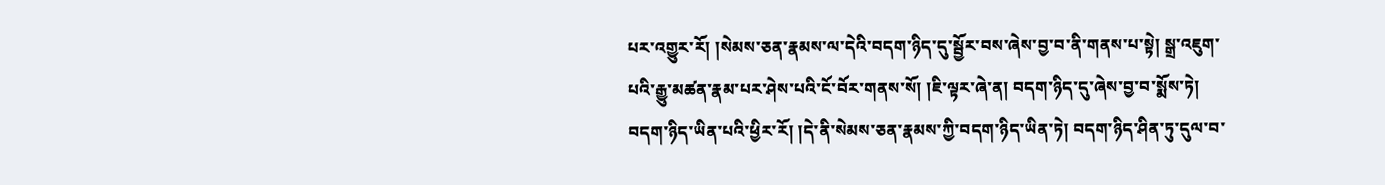པར་འགྱུར་རོ། །སེམས་ཅན་རྣམས་ལ་དེའི་བདག་ཉིད་དུ་སྦྱོར་བས་ཞེས་བྱ་བ་ནི་གནས་པ་སྟེ། སྒྲ་འཇུག་པའི་རྒྱུ་མཚན་རྣམ་པར་ཤེས་པའི་ངོ་བོར་གནས་སོ། །ཇི་ལྟར་ཞེ་ན། བདག་ཉིད་དུ་ཞེས་བྱ་བ་སྨོས་ཏེ། བདག་ཉིད་ཡིན་པའི་ཕྱིར་རོ། །དེ་ནི་སེམས་ཅན་རྣམས་ཀྱི་བདག་ཉིད་ཡིན་ཏེ། བདག་ཉིད་ཤིན་ཏུ་དུལ་བ་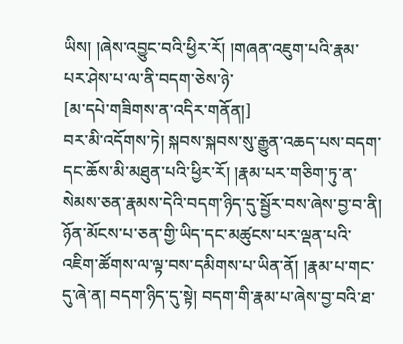ཡིས། །ཞེས་འབྱུང་བའི་ཕྱིར་རོ། །གཞན་འཇུག་པའི་རྣམ་པར་ཤེས་པ་ལ་ནི་བདག་ཅེས་ཉེ་
[མ་དཔེ་གཟིགས་ན་འདིར་གནོན།]
བར་མི་འདོགས་ཏེ། སྐབས་སྐབས་སུ་རྒྱུན་འཆད་པས་བདག་དང་ཆོས་མི་མཐུན་པའི་ཕྱིར་རོ། །རྣམ་པར་གཅིག་ཏུ་ན་སེམས་ཅན་རྣམས་དེའི་བདག་ཉིད་དུ་སྦྱོར་བས་ཞེས་བྱ་བ་ནི། ཉོན་མོངས་པ་ཅན་གྱི་ཡིད་དང་མཚུངས་པར་ལྡན་པའི་འཇིག་ཚོགས་ལ་ལྟ་བས་དམིགས་པ་ཡིན་ནོ། །རྣམ་པ་གང་དུ་ཞེ་ན། བདག་ཉིད་དུ་སྟེ། བདག་གི་རྣམ་པ་ཞེས་བྱ་བའི་ཐ་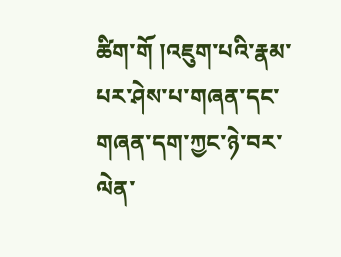ཚིག་གོ །འཇུག་པའི་རྣམ་པར་ཤེས་པ་གཞན་དང་གཞན་དག་ཀྱང་ཉེ་བར་ལེན་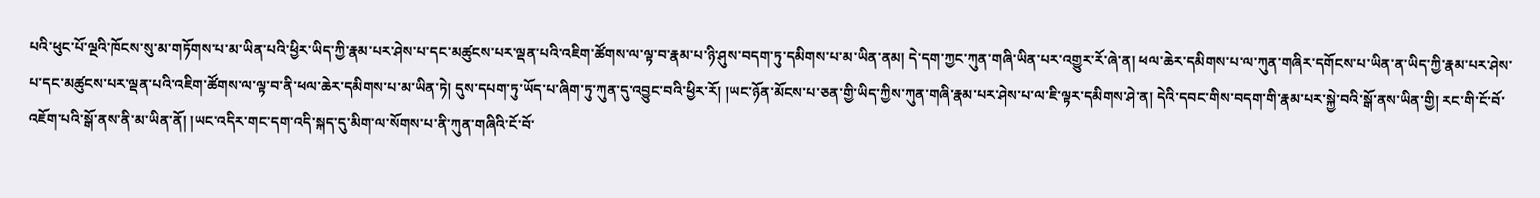པའི་ཕུང་པོ་ལྔའི་ཁོངས་སུ་མ་གཏོགས་པ་མ་ཡིན་པའི་ཕྱིར་ཡིད་ཀྱི་རྣམ་པར་ཤེས་པ་དང་མཚུངས་པར་ལྡན་པའི་འཇིག་ཚོགས་ལ་ལྟ་བ་རྣམ་པ་ཉི་ཤུས་བདག་ཏུ་དམིགས་པ་མ་ཡིན་ནམ། དེ་དག་ཀྱང་ཀུན་གཞི་ཡིན་པར་འགྱུར་རོ་ཞེ་ན། ཕལ་ཆེར་དམིགས་པ་ལ་ཀུན་གཞིར་དགོངས་པ་ཡིན་ན་ཡིད་ཀྱི་རྣམ་པར་ཤེས་པ་དང་མཚུངས་པར་ལྡན་པའི་འཇིག་ཚོགས་ལ་ལྟ་བ་ནི་ཕལ་ཆེར་དམིགས་པ་མ་ཡིན་ཏེ། དུས་དཔག་ཏུ་ཡོད་པ་ཞིག་ཏུ་ཀུན་དུ་འབྱུང་བའི་ཕྱིར་རོ། །ཡང་ཉོན་མོངས་པ་ཅན་གྱི་ཡིད་ཀྱིས་ཀུན་གཞི་རྣམ་པར་ཤེས་པ་ལ་ཇི་ལྟར་དམིགས་ཤེ་ན། དེའི་དབང་གིས་བདག་གི་རྣམ་པར་སྐྱེ་བའི་སྒོ་ནས་ཡིན་གྱི། རང་གི་ངོ་བོ་འཇོག་པའི་སྒོ་ནས་ནི་མ་ཡིན་ནོ། །ཡང་འདིར་གང་དག་འདི་སྐད་དུ་མིག་ལ་སོགས་པ་ནི་ཀུན་གཞིའི་ངོ་བོ་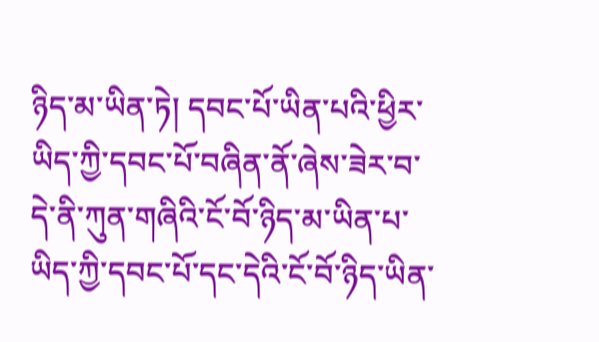ཉིད་མ་ཡིན་ཏེ། དབང་པོ་ཡིན་པའི་ཕྱིར་ཡིད་ཀྱི་དབང་པོ་བཞིན་ནོ་ཞེས་ཟེར་བ་དེ་ནི་ཀུན་གཞིའི་ངོ་བོ་ཉིད་མ་ཡིན་པ་ཡིད་ཀྱི་དབང་པོ་དང་དེའི་ངོ་བོ་ཉིད་ཡིན་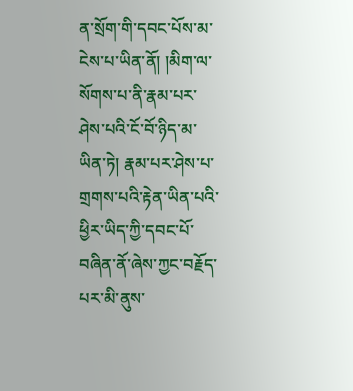ན་སྲོག་གི་དབང་པོས་མ་ངེས་པ་ཡིན་ནོ། །མིག་ལ་སོགས་པ་ནི་རྣམ་པར་ཤེས་པའི་ངོ་བོ་ཉིད་མ་ཡིན་ཏེ། རྣམ་པར་ཤེས་པ་གྲགས་པའི་རྟེན་ཡིན་པའི་ཕྱིར་ཡིད་ཀྱི་དབང་པོ་བཞིན་ནོ་ཞེས་ཀྱང་བརྗོད་པར་མི་ནུས་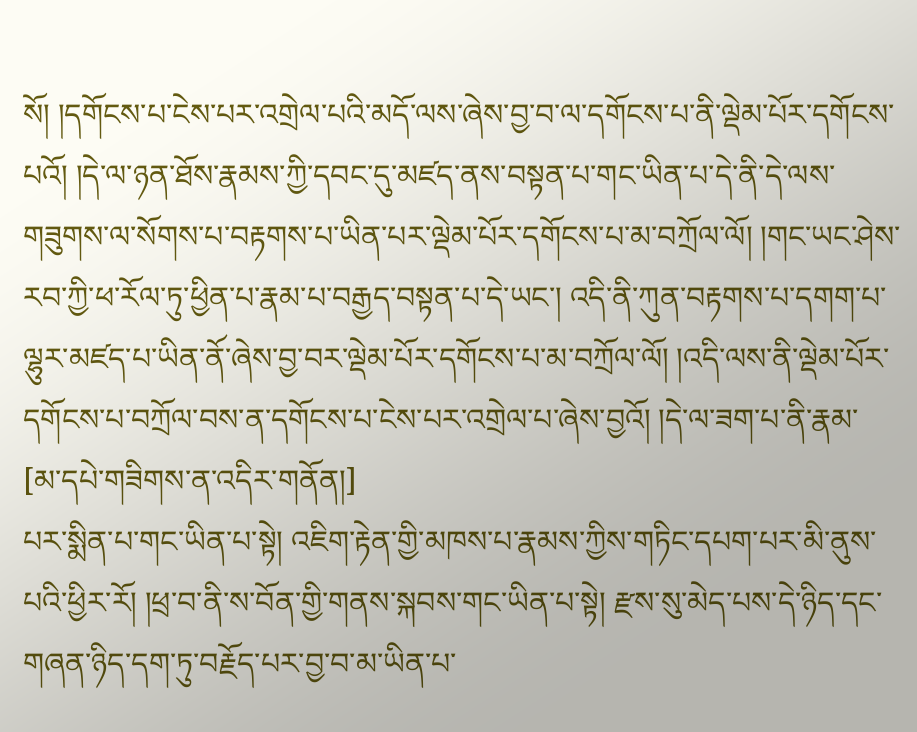སོ། །དགོངས་པ་ངེས་པར་འགྲེལ་པའི་མདོ་ལས་ཞེས་བྱ་བ་ལ་དགོངས་པ་ནི་ལྡེམ་པོར་དགོངས་པའོ། །དེ་ལ་ཉན་ཐོས་རྣམས་ཀྱི་དབང་དུ་མཛད་ནས་བསྟན་པ་གང་ཡིན་པ་དེ་ནི་དེ་ལས་གཟུགས་ལ་སོགས་པ་བརྟགས་པ་ཡིན་པར་ལྡེམ་པོར་དགོངས་པ་མ་བཀྲོལ་ལོ། །གང་ཡང་ཤེས་རབ་ཀྱི་ཕ་རོལ་ཏུ་ཕྱིན་པ་རྣམ་པ་བརྒྱད་བསྟན་པ་དེ་ཡང་། འདི་ནི་ཀུན་བརྟགས་པ་དགག་པ་ལྷུར་མཛད་པ་ཡིན་ནོ་ཞེས་བྱ་བར་ལྡེམ་པོར་དགོངས་པ་མ་བཀྲོལ་ལོ། །འདི་ལས་ནི་ལྡེམ་པོར་དགོངས་པ་བཀྲོལ་བས་ན་དགོངས་པ་ངེས་པར་འགྲེལ་པ་ཞེས་བྱའོ། །དེ་ལ་ཟག་པ་ནི་རྣམ་
[མ་དཔེ་གཟིགས་ན་འདིར་གནོན།]
པར་སྨིན་པ་གང་ཡིན་པ་སྟེ། འཇིག་རྟེན་གྱི་མཁས་པ་རྣམས་ཀྱིས་གཏིང་དཔག་པར་མི་ནུས་པའི་ཕྱིར་རོ། །ཕྲ་བ་ནི་ས་བོན་གྱི་གནས་སྐབས་གང་ཡིན་པ་སྟེ། རྫས་སུ་མེད་པས་དེ་ཉིད་དང་གཞན་ཉིད་དག་ཏུ་བརྗོད་པར་བྱ་བ་མ་ཡིན་པ་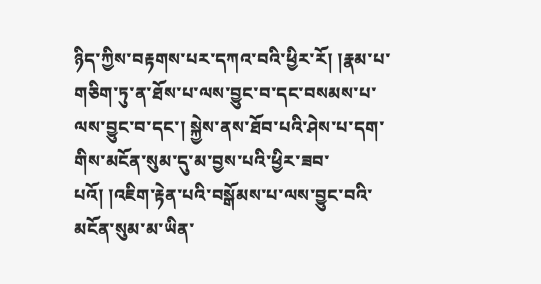ཉིད་ཀྱིས་བརྟགས་པར་དཀའ་བའི་ཕྱིར་རོ། །རྣམ་པ་གཅིག་ཏུ་ན་ཐོས་པ་ལས་བྱུང་བ་དང་བསམས་པ་ལས་བྱུང་བ་དང་། སྐྱེས་ནས་ཐོབ་པའི་ཤེས་པ་དག་གིས་མངོན་སུམ་དུ་མ་བྱས་པའི་ཕྱིར་ཟབ་པའོ། །འཇིག་རྟེན་པའི་བསྒོམས་པ་ལས་བྱུང་བའི་མངོན་སུམ་མ་ཡིན་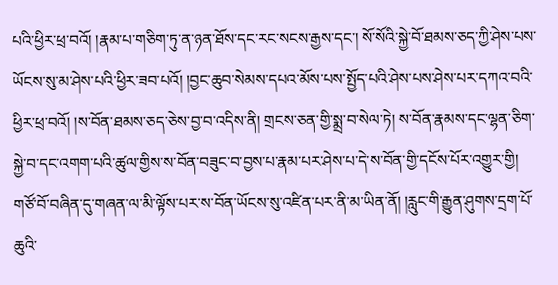པའི་ཕྱིར་ཕྲ་བའོ། །རྣམ་པ་གཅིག་ཏུ་ན་ཉན་ཐོས་དང་རང་སངས་རྒྱས་དང་། སོ་སོའི་སྐྱེ་བོ་ཐམས་ཅད་ཀྱི་ཤེས་པས་ཡོངས་སུ་མ་ཤེས་པའི་ཕྱིར་ཟབ་པའོ། །བྱང་ཆུབ་སེམས་དཔའ་མོས་པས་སྤྱོད་པའི་ཤེས་པས་ཤེས་པར་དཀའ་བའི་ཕྱིར་ཕྲ་བའོ། །ས་བོན་ཐམས་ཅད་ཅེས་བྱ་བ་འདིས་ནི། གྲངས་ཅན་གྱི་སྨྲ་བ་སེལ་ཏེ། ས་བོན་རྣམས་དང་ལྷན་ཅིག་སྐྱེ་བ་དང་འགག་པའི་ཚུལ་གྱིས་ས་བོན་བཟུང་བ་བྱས་པ་རྣམ་པར་ཤེས་པ་དེ་ས་བོན་གྱི་དངོས་པོར་འགྱུར་གྱི། གཙོ་བོ་བཞིན་དུ་གཞན་ལ་མི་ལྟོས་པར་ས་བོན་ཡོངས་སུ་འཛིན་པར་ནི་མ་ཡིན་ནོ། །རླུང་གི་རྒྱུན་ཤུགས་དྲག་པོ་ཆུའི་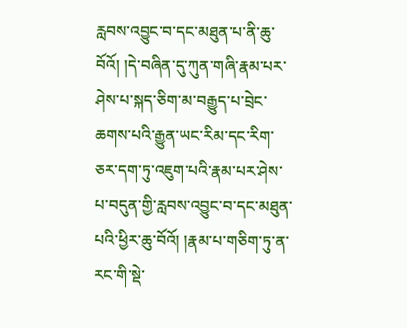རླབས་འབྱུང་བ་དང་མཐུན་པ་ནི་ཆུ་བོའོ། །དེ་བཞིན་དུ་ཀུན་གཞི་རྣམ་པར་ཤེས་པ་སྐད་ཅིག་མ་བརྒྱུད་པ་བྲེང་ཆགས་པའི་རྒྱུན་ཡང་རིམ་དང་རིག་ཅར་དག་ཏུ་འཇུག་པའི་རྣམ་པར་ཤེས་པ་བདུན་གྱི་རླབས་འབྱུང་བ་དང་མཐུན་པའི་ཕྱིར་ཆུ་བོའོ། །རྣམ་པ་གཅིག་ཏུ་ན་རང་གི་སྡེ་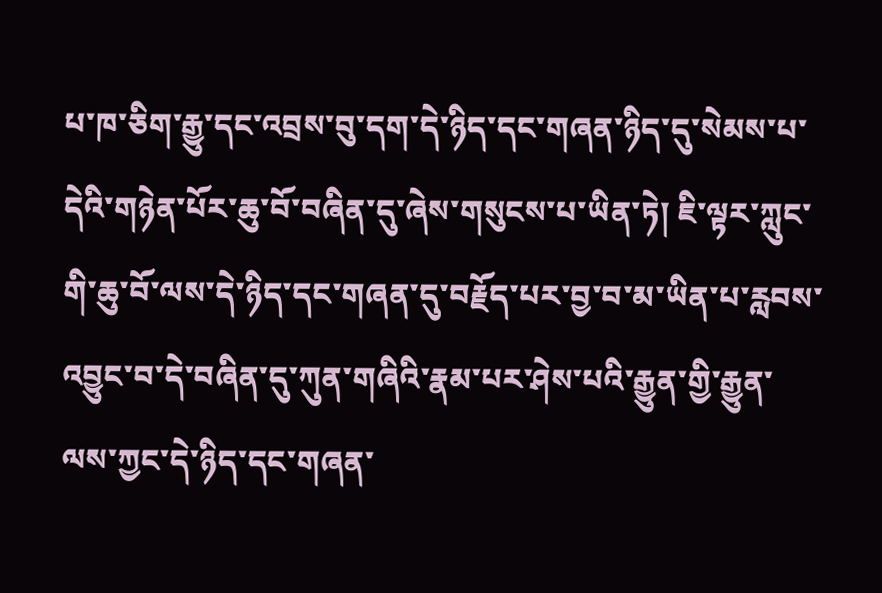པ་ཁ་ཅིག་རྒྱུ་དང་འབྲས་བུ་དག་དེ་ཉིད་དང་གཞན་ཉིད་དུ་སེམས་པ་དེའི་གཉེན་པོར་ཆུ་བོ་བཞིན་དུ་ཞེས་གསུངས་པ་ཡིན་ཏེ། ཇི་ལྟར་ཀླུང་གི་ཆུ་བོ་ལས་དེ་ཉིད་དང་གཞན་དུ་བརྗོད་པར་བྱ་བ་མ་ཡིན་པ་རླབས་འབྱུང་བ་དེ་བཞིན་དུ་ཀུན་གཞིའི་རྣམ་པར་ཤེས་པའི་རྒྱུན་གྱི་རྒྱུན་ལས་ཀྱང་དེ་ཉིད་དང་གཞན་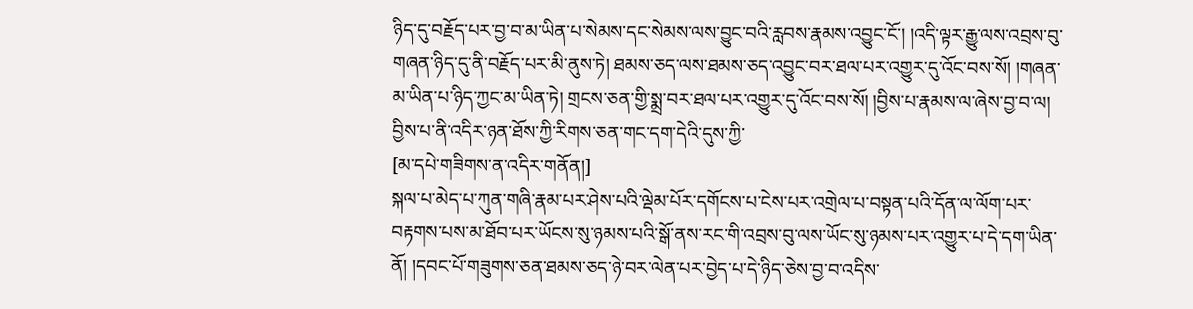ཉིད་དུ་བརྗོད་པར་བྱ་བ་མ་ཡིན་པ་སེམས་དང་སེམས་ལས་བྱུང་བའི་རླབས་རྣམས་འབྱུང་ངོ་། །འདི་ལྟར་རྒྱུ་ལས་འབྲས་བུ་གཞན་ཉིད་དུ་ནི་བརྗོད་པར་མི་ནུས་ཏེ། ཐམས་ཅད་ལས་ཐམས་ཅད་འབྱུང་བར་ཐལ་པར་འགྱུར་དུ་འོང་བས་སོ། །གཞན་མ་ཡིན་པ་ཉིད་ཀྱང་མ་ཡིན་ཏེ། གྲངས་ཅན་གྱི་སྨྲ་བར་ཐལ་པར་འགྱུར་དུ་འོང་བས་སོ། །བྱིས་པ་རྣམས་ལ་ཞེས་བྱ་བ་ལ། བྱིས་པ་ནི་འདིར་ཉན་ཐོས་ཀྱི་རིགས་ཅན་གང་དག་དེའི་དུས་ཀྱི་
[མ་དཔེ་གཟིགས་ན་འདིར་གནོན།]
སྐལ་པ་མེད་པ་ཀུན་གཞི་རྣམ་པར་ཤེས་པའི་ལྡེམ་པོར་དགོངས་པ་ངེས་པར་འགྲེལ་པ་བསྟན་པའི་དོན་ལ་ལོག་པར་བརྟགས་པས་མ་ཐོབ་པར་ཡོངས་སུ་ཉམས་པའི་སྒོ་ནས་རང་གི་འབྲས་བུ་ལས་ཡོང་སུ་ཉམས་པར་འགྱུར་པ་དེ་དག་ཡིན་ནོ། །དབང་པོ་གཟུགས་ཅན་ཐམས་ཅད་ཉེ་བར་ལེན་པར་བྱེད་པ་དེ་ཉིད་ཅེས་བྱ་བ་འདིས་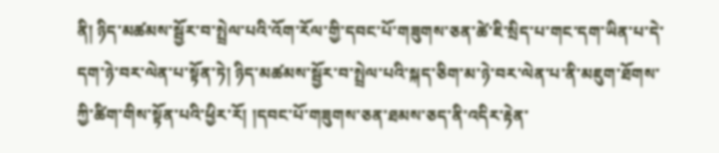ནི། ཉིད་མཚམས་སྦྱོར་བ་སྤྲེལ་པའི་འོག་རོལ་གྱི་དབང་པོ་གཟུགས་ཅན་ཚེ་ཇི་སྲིད་པ་གང་དག་ཡིན་པ་དེ་དག་ཉེ་བར་ལེན་པ་སྟོན་ཏེ། ཉིད་མཚམས་སྦྱོར་བ་སྤྲེལ་པའི་སྐད་ཅིག་མ་ཉེ་བར་ལེན་པ་ནི་མཇུག་ཐོགས་ཀྱི་ཚིག་གིས་སྟོན་པའི་ཕྱིར་རོ། །དབང་པོ་གཟུགས་ཅན་ཐམས་ཅད་ནི་འདིར་རྟེན་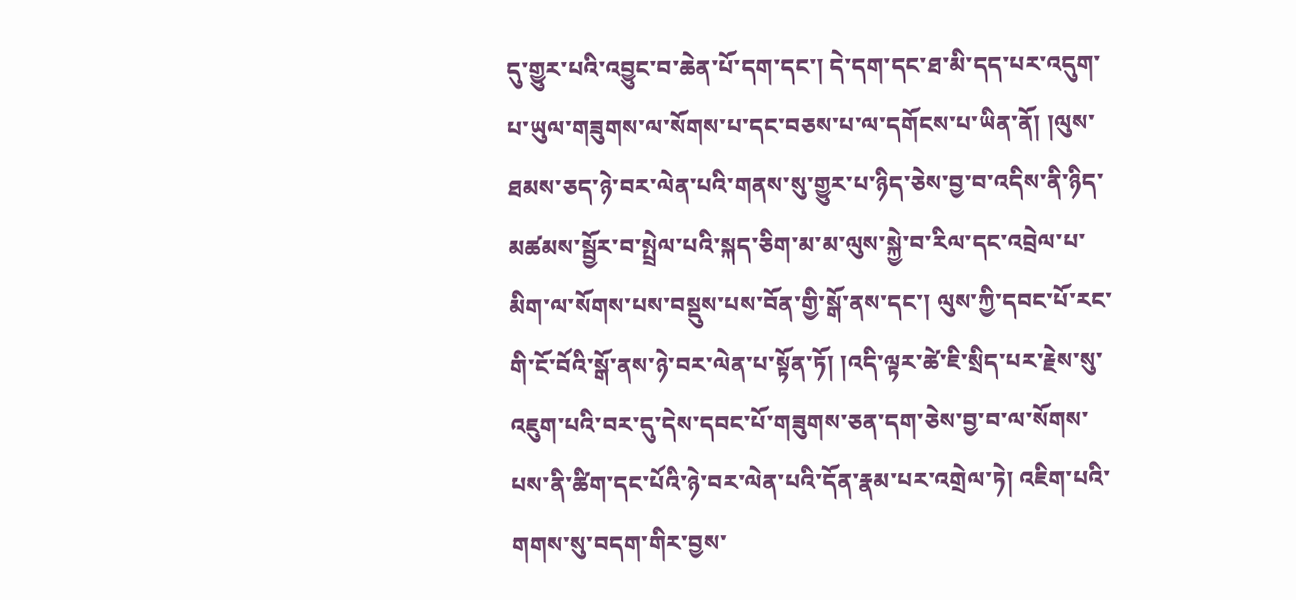དུ་གྱུར་པའི་འབྱུང་བ་ཆེན་པོ་དག་དང་། དེ་དག་དང་ཐ་མི་དད་པར་འདུག་པ་ཡུལ་གཟུགས་ལ་སོགས་པ་དང་བཅས་པ་ལ་དགོངས་པ་ཡིན་ནོ། །ལུས་ཐམས་ཅད་ཉེ་བར་ལེན་པའི་གནས་སུ་གྱུར་པ་ཉིད་ཅེས་བྱ་བ་འདིས་ནི་ཉིད་མཚམས་སྦྱོར་བ་སྤྲེལ་པའི་སྐད་ཅིག་མ་མ་ལུས་སྐྱེ་བ་རིལ་དང་འབྲེལ་པ་མིག་ལ་སོགས་པས་བསྡུས་པས་བོན་གྱི་སྒོ་ནས་དང་། ལུས་ཀྱི་དབང་པོ་རང་གི་ངོ་བོའི་སྒོ་ནས་ཉེ་བར་ལེན་པ་སྟོན་ཏོ། །འདི་ལྟར་ཚེ་ཇི་སྲིད་པར་རྗེས་སུ་འཇུག་པའི་བར་དུ་དེས་དབང་པོ་གཟུགས་ཅན་དག་ཅེས་བྱ་བ་ལ་སོགས་པས་ནི་ཚིག་དང་པོའི་ཉེ་བར་ལེན་པའི་དོན་རྣམ་པར་འགྲེལ་ཏེ། འཇིག་པའི་གགས་སུ་བདག་གིར་བྱས་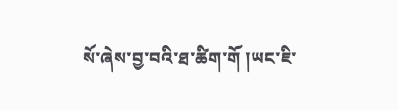སོ་ཞེས་བྱ་བའི་ཐ་ཚིག་གོ །ཡང་ཇི་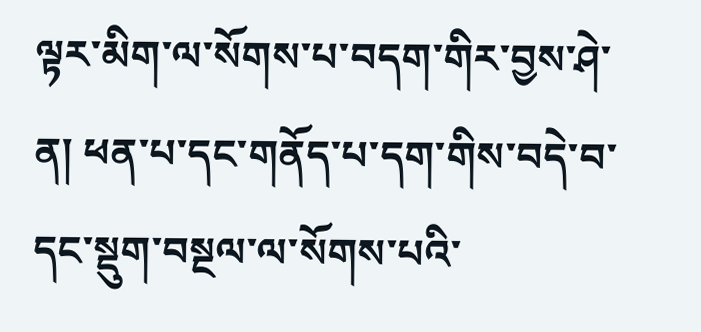ལྟར་མིག་ལ་སོགས་པ་བདག་གིར་བྱས་ཤེ་ན། ཕན་པ་དང་གནོད་པ་དག་གིས་བདེ་བ་དང་སྡུག་བསྔལ་ལ་སོགས་པའི་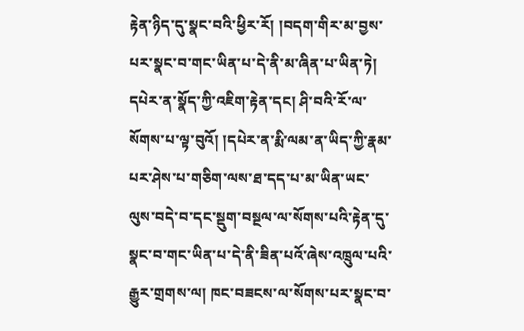རྟེན་ཉིད་དུ་སྣང་བའི་ཕྱིར་རོ། །བདག་གིར་མ་བྱས་པར་སྣང་བ་གང་ཡིན་པ་དེ་ནི་མ་ཞིན་པ་ཡིན་ཏེ། དཔེར་ན་སྣོད་ཀྱི་འཇིག་རྟེན་དང། ཤི་བའི་རོ་ལ་སོགས་པ་ལྟ་བུའོ། །དཔེར་ན་རྨི་ལམ་ན་ཡིད་ཀྱི་རྣམ་པར་ཤེས་པ་གཅིག་ལས་ཐ་དད་པ་མ་ཡིན་ཡང་ལུས་བདེ་བ་དང་སྡུག་བསྔལ་ལ་སོགས་པའི་རྟེན་དུ་སྣང་བ་གང་ཡིན་པ་དེ་ནི་ཟིན་པའོ་ཞེས་འཁྲུལ་པའི་རྒྱུར་གྲགས་ལ། ཁང་བཟངས་ལ་སོགས་པར་སྣང་བ་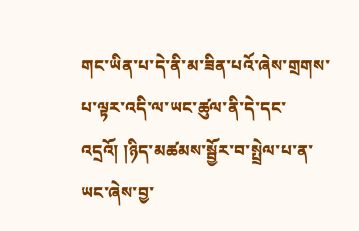གང་ཡིན་པ་དེ་ནི་མ་ཟིན་པའོ་ཞེས་གྲགས་པ་ལྟར་འདི་ལ་ཡང་ཚུལ་ནི་དེ་དང་འདྲའོ། །ཉིད་མཚམས་སྦྱོར་བ་སྤྲེལ་པ་ན་ཡང་ཞེས་བྱ་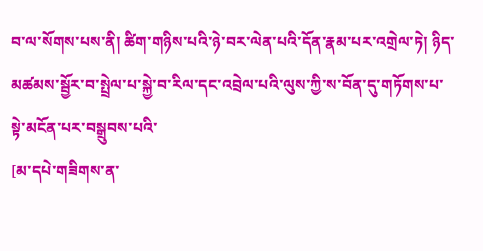བ་ལ་སོགས་པས་ནི། ཚིག་གཉིས་པའི་ཉེ་བར་ལེན་པའི་དོན་རྣམ་པར་འགྲེལ་ཏེ། ཉིད་མཚམས་སྦྱོར་བ་སྤྲེལ་པ་སྐྱེ་བ་རིལ་དང་འབྲེལ་པའི་ལུས་ཀྱི་ས་བོན་དུ་གཏོགས་པ་སྟེ་མངོན་པར་བསྒྲུབས་པའི་
[མ་དཔེ་གཟིགས་ན་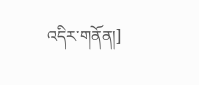འདིར་གནོན།]